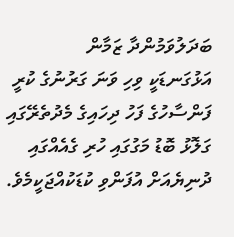ބަދަލުވަމުންދާ ޒަމާން
އަޅުގަނޑަކީ ވިހި ވަނަ ގަރުނުގެ ކުރީ ފަންސާހުގެ ފަހު ދިހައިގެ މެދުތެރޭގައި ގަލޮޅު ބޮޑު މަގުގައި ހުރި ގެއެއްގައި ދުނިޔެއަށް އުފަންވި ކުޑަކުއްޖަކީމެވެ.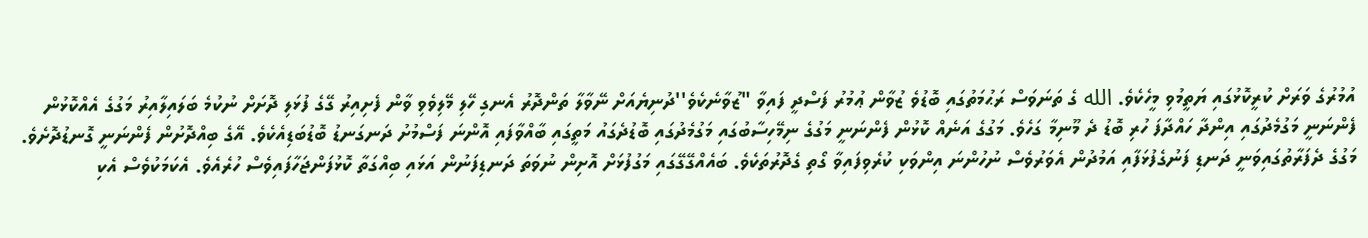އުމުރުގެ ވަރަށް ކުރީކޮޅުގައި ޔަތީމުވި މީހެކެވެ. الله ގެ ތަނަވަސް ރަޙުމަތުގައި ބޮޑުވެ ޒުވާން ޢުމުރު ފަސްދީ ފައިވާ "ޒުވާނެކެވެ''ދުނިޔެއަށް ނޭވާލާ ތަންދޮރު އެނގި ހޭލި މޭލިވެވި ވާން ފެށިއިރު ގޭގެ ފުޅަލި ދޮށަށް ނުކުމެ ބަލައިލާއިރު މަގުގެ އެއްކޮޅުން ފެންނަނީ މަގުމެދުގައި އިންދާ ހައްދާފަ ހުރި ބޮޑު ދެ މޫނިމާ ގަހެވެ. މަގުގެ އަނެއް ކޮޅުން ފެންނަނީ މަގުގެ ނިމޭހިސާބުގައި މަގުމެދުގައި ބޮޑުދެގައު މަތީގައި ބާއްވާފައި އޮންނަ ފަސްމުށު ދަނގަނޑު ބޮޑުބަޑިއެކެވެ. އޭގެ ބިއްދޮށުން ފެންނަނީ ގޮނޑުދޮށެވެ. މަގުގެ ދެފަރާތުގައިވަނީ ދަނޑި ފަނުގެފުޅަފާއި އަމުދުން އެވަރުވެސް ނުހުންނަ އިންވަކި ކުރެވިފައިވާ ގޯތި ގެދޮރުތަކެވެ. ބައެއްގޭގޭގައި މަގުފުޅަށް އޮށިން ނުވަތަ ދަނޑިފަނުން އަޅައި ބިއްގަތާ ކޮޅުފަންޖަހާފައިވެސް ހުރެއެވެ. އެކަމަކުވެސް އެކި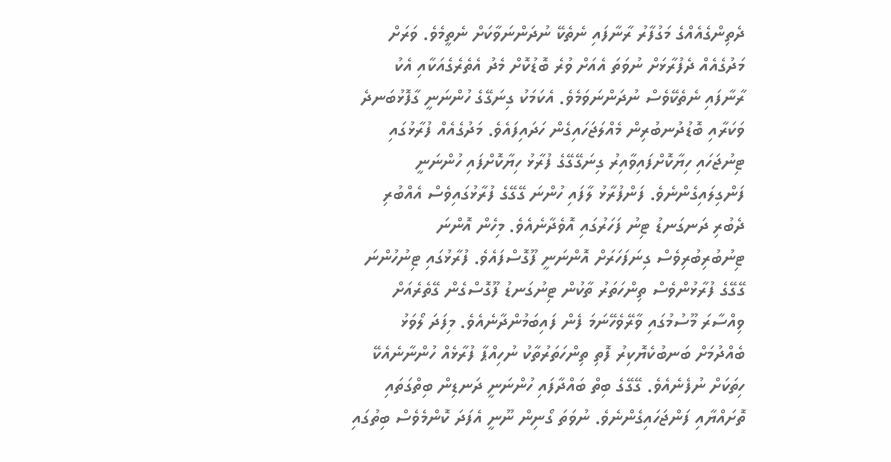ދެތިންގެއެއްގެ މަގުފާރު ރާނާފައި ނެތެކޭ ނުދަންނަވާކަށް ނެތީމެވެ. ވަރަށް މަދުގެއެއް ދެފުރާޅަށް ނުވަތަ އެއަށް ވުރެ ބޮޑުކޮށް މެދު އެތެރެގެއަކާއި އެކު ރާނާފައި ނެތެކޭވެސް ނުދަންނަވަމެވެ. އެކަމަކު ގިނަގޭގެ ހުންނަނީ ގާފޮޅުބަނދެ ވަކަރާއި ބޮޑުދުނބުރިން މެއްލަޖަހައިގެން ހަދައިފައެވެ. މަދުގެއެއް ފުރާޅުގައި ޓިނުޖަހައި ހިޔާކޮށްފައިވާއިރު ގިނަގޭގޭގެ ފުރާޅު ހިޔާކޮށްފައި ހުންނަނީ ފަންގިލައިގެންނެވެ. ފަންފުރާޅު ލާފައި ހުންނަ ގޭގޭގެ ފުރާޅުގައިވެސް އެއްބުރި ދެބުރި ދަނގަނޑު ޓިނު ފަހަރުގައި އޮވެދާނެއެވެ. މިހެން އޮންނަ ޓިނުބުރިބުރިވެސް ގިނަފަހަރަށް އޮންނަނީ ފޫގޮސްފައެވެ. ފުރާޅުގައި ޓިނުހުންނަ ގޭގޭގެ ފުރާޅުންވެސް ތިންހަތަރު ތާކުން ޓިނުގަނޑު ފޫގޮސްގެން ގޭތެރެއަށް ވިއްސާރަ މޫސުމުގައި ވާރޭވެހޭނަމަ ފެން ފައިބަމުންދާނެއެވެ. މިފަދަ ލޯވަޅު ބެއްދުމަށް ބަނބުކެޔޮކިރު ފޮތި ތިންހަތަރުތާކު ނުހިއްޕާ ފުރާޅެއް ހުންނާނެއެކޭ ހިތަކަށް ނުފެނެއެވެ. ގޭގޭގެ ބިތް ބައްދާފައި ހުންނަނީ ދަނޑިން ބިތްގަތައި ތޮށައްޔާއި ފަންޖަހައިގެންނެވެ. ނުވަތަ ގޯނިން ނޫނީ އެފަދަ ކޮންމެވެސް ބިތުގައި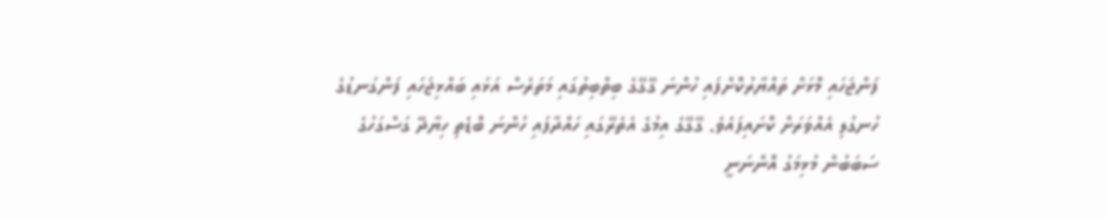ފަންޖަހައި މޮޅަށް ތައްޔާރުކޮށްފައި ހުންނަ ގޭގޭގެ ބިތްބިތުގައި މަތަރެސް އަޅައި ބައްޅިޖަހައި ފަންގަނޑުގެ ހުނގުލި އެއްވަރަށް ކޮށައިފައެވެ. ގޭގޭގެ އިމުގެ އެތެރޭގައި ހައްދާފައި ހުންނަ ބޮޑެތި ހިޔާދޭ ގަސްގަހުގެ ސަބަބުން މުޅިމަގު އޮންނަނީ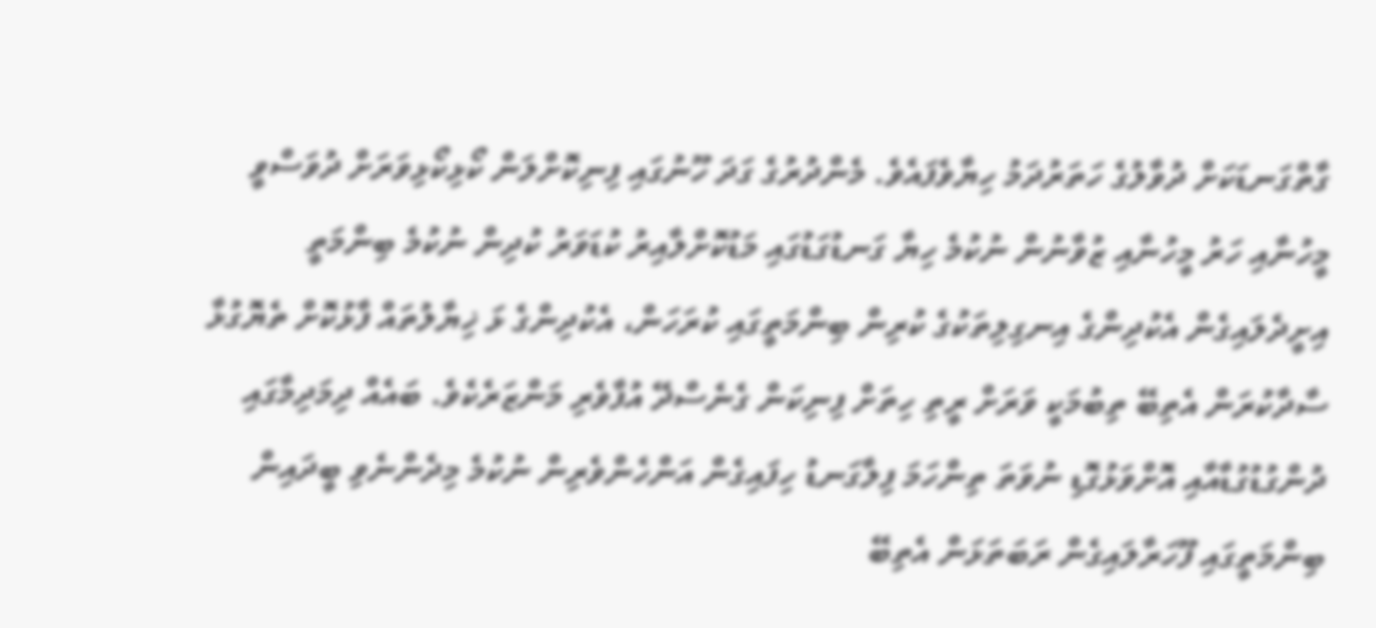ގާތްގަނޑަކަށް ދުވާލުގެ ހަތަރުދަމު ހިޔާވެފައެވެ. މެންދުރުގެ ގަދަ ހޫނުގައި ފިނިކޮށްލަން ކޯޅިކޯޅިވަރަށް ދުވަސްވީ މީހުނާއި ހަރު މީހުނާއި ޒުވާނުން ނުކުމެ ހިޔާ ގަނޑުގަޑުގައި މަޑުކޮށްލާއިރު ކުޑަވަރު ކުދިން ނުކުމެ ބިންމަތީ އިށީދެލައިގެން އެކުދިންގެ އިނގިލިތަކުގެ ކުރިން ބިންމަތީގައި ކުރަހަން، އެކުދިންގެ ޅަ ޚިޔާލުތައް ފާޅުކޮށް ތެޔޮގުޅާ ސާދާކުރަން އެތިބޭ ތިބުމަކީ ވަރަށް ރީތި ހިތަށް ފިނިކަން ގެނެސްދޭ އުފާވެރި މަންޒަރެކެވެ. ބައެއް ދިމަދިމާގައި ދުންގުޑުގުޑާއާއި އޮށްވަޅުގޮޑި ނުވަތަ ތިންހަމަ ފިލާގަނޑު ހިފައިގެން އަންހެންވެރިން ނުކުމެ މިދެންނެވި ބީދައިން ބިންމަތީގައި ފޫހަރާލައިގެން ރަބަތަޅަން އެތިބޭ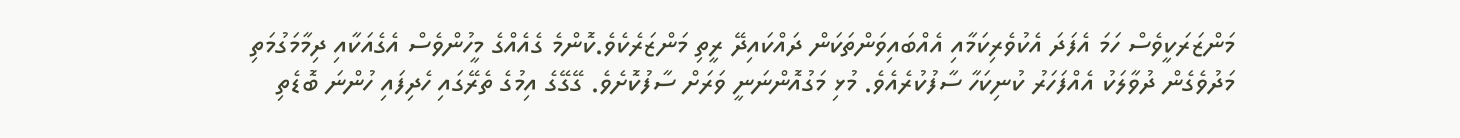މަންޒަރަކީވެސް ހަމަ އެފަދަ އެކުވެރިކަމާއި އެއްބައިވަންތަކަން ދައްކައިދޭ ރީތި މަންޒަރެކެވެ.ކޮންމެ ގެއެއްގެ މީހުންވެސް އެގެއަކާއި ދިމާމަގުމަތި މަދުވެގެން ދުވާލަކު އެއްފަހަރު ކުނިކަހާ ސާފުކުރެއެވެ. މުޅި މަގުއޮންނަނީ ވަރަށް ސާފުކޮށެވެ. ގޭގޭގެ އިމުގެ ތެރޭގައި ހެދިފައި ހުންނަ ބޮޑެތި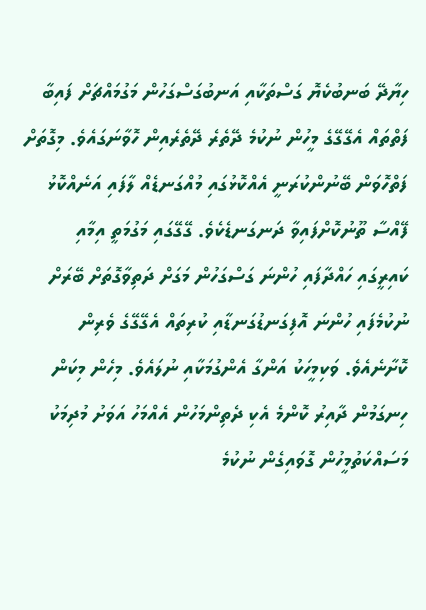ހިޔާދޭ ބަނބުކެޔޮ ގަސްތަކާއި އަނބުގަސްގަހުން މަގުމައްޗަށް ފައިބާ ފަތްތައް އެގޭގޭގެ މީހުން ނުކުމެ ދޭތެރެ ދޭތެރެއިން ހޮވާނަގައެވެ. މިގޮތަށް ފަތްހޮވަން ބޭނުންކުރަނީ އެއްކޮޅުގައި މުއްގަނޑެއް ލާފައި އަނެއްކޮޅު ފޭއްސާ ތޫނުކޮށްފައިވާ ދަނގަނޑެކެވެ. ގޭގޭގައި މަގުމަތީ އިމާއި ކައިރީގައި ހައްދާފައި ހުންނަ ގަސްގަހުން މަގަށް ދަތިވާގޮތަށް ބޭރަށް ނުކުމެފައި ހުންނަ އޮފިގަނޑުގަނޑާއި ކުރިތައް އެގޭގޭގެ ވެރިން ކޮށާނެއެވެ. ވަކިމީހަކު އަންގާ އެންގުމަކާއި ނުލައެވެ. މިހެން މިކަން ހިނގަމުން ދާއިރު ކޮންމެ އެކި ދެތިންމަހުން އެއްމަހު އަވަށު މުދިމަކު މަސައްކަތުމީހުން ގޮވައިގެން ނުކުމެ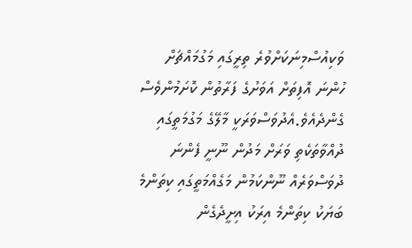ވަކިއުސްމިނަކަށްވުރެ ތިރީގައި މަގުމައްޗަށް ހުންނަ އޮފިތަށް އަވަށުގެ ފަރާތުން ކޮށަމުންވެސް ގެންދެއެވެ.އެދުވަސްވަރަކީ މާލޭގެ މަގުމަތީގައި ދުއްވާތަކެތި ވަރަށް މަދުން ނޫނީ ފެންނަ ދުވަސްވަރެއް ނޫންކަމުން މަގެއްމަތީގައި ކިތަންމެ ބަޔަކު ކިތަންމެ އިރަކު އިށީދެގެން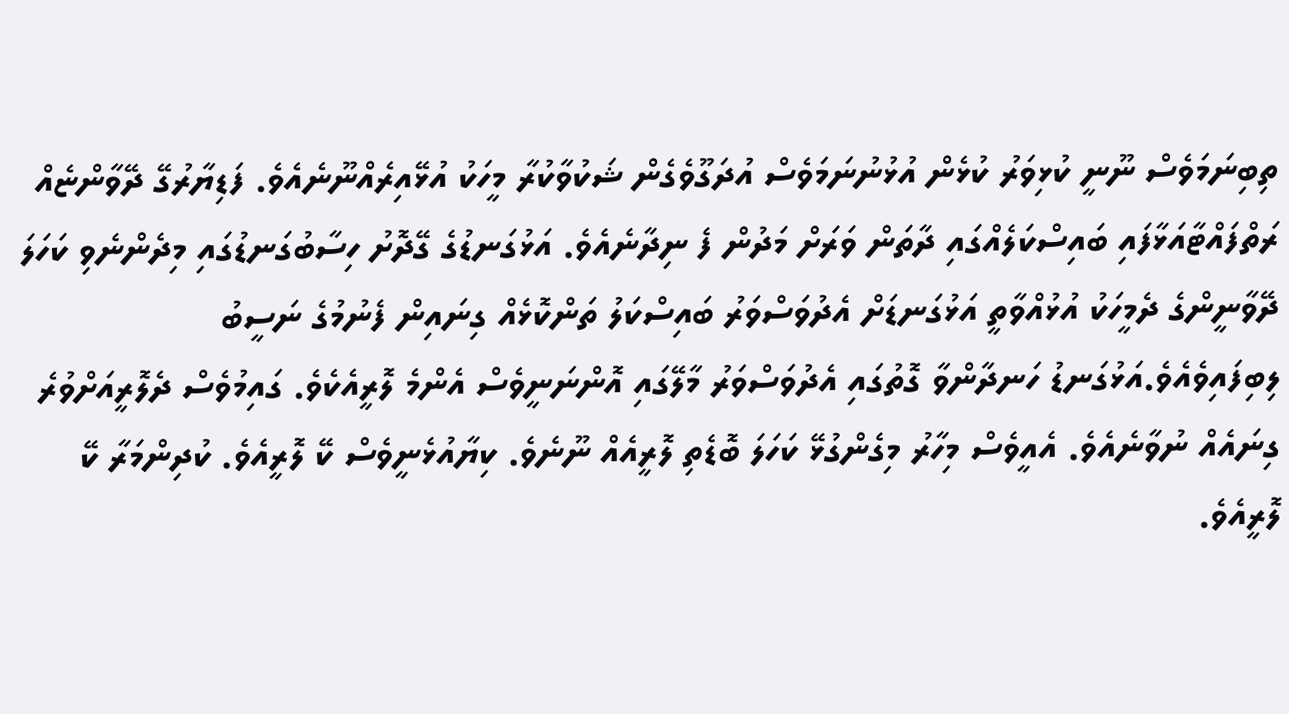ތިބިނަމަވެސް ނޫނީ ކުޅިވަރު ކުޅެން އުޅުނުނަމަވެސް އުދަގޫވެގެން ޝަކުވާކުރާ މީހަކު އުޅޭއިރެއްނޫނެއެވެ. ފަޑިޔާރުގޭ ދޭވާންޏެއް ރަތްފައްޓާއަޅާފައި ބައިސްކަލެއްގައި ދާތަން ވަރަށް މަދުން ފެ ނިދާނެއެވެ. އަޅުގަނޑުގެ ގޭދޮށު ހިސާބުގަނޑުގައި މިދެންނެވި ކަހަލަ ދޭވާނީންގެ ދެމީހަކު އުޅުއްވާތީ އަޅުގަނޑަށް އެދުވަސްވަރު ބައިސްކަލު ތަންކޮޅެއް ގިނައިން ފެނުމުގެ ނަސީބު ލިބިފައިވެއެވެ.އަޅުގަނޑު ހަނދާންވާ ގޮތުގައި އެދުވަސްވަރު މާލޭގައި އޮންނަނީވެސް އެންމެ ލޮރީއެކެވެ. ގައިމުވެސް ދެލޮރީއަށްވުރެ ގިނައެއް ނުވާނެއެވެ. އެއީވެސް މިހާރު މިގެންގުޅޭ ކަހަލަ ބޮޑެތި ލޮރީއެއް ނޫނެވެ. ކިޔާއުޅެނީވެސް ކޭ ލޮރީއެވެ. ކުދިންމަރާ ކޭ ލޮރީއެވެ.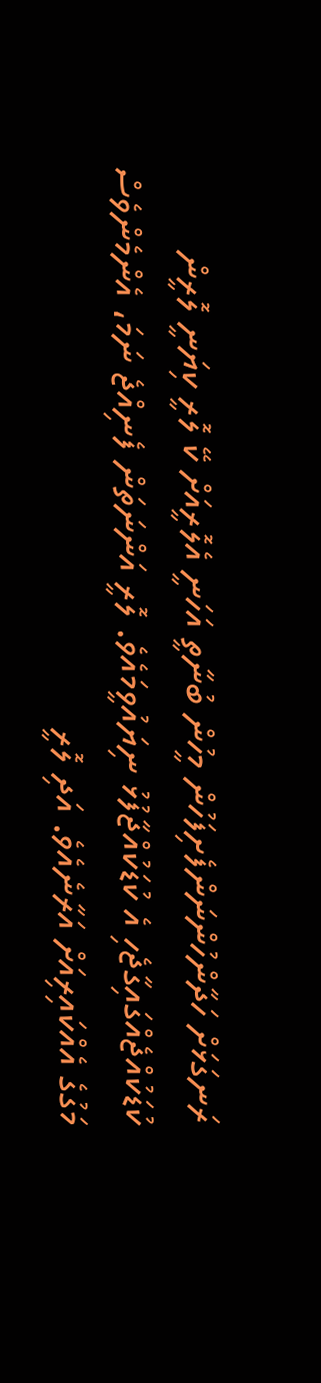ރަނގަޅަށް ހަދާންހުންނަންފެށިފަހުން މީހުން ބުނާތީ އަހަނީ އެލޮރީއަށް ކޭ ލޮރީ ކިޔަނީ ލޮރީން ކުޑަކުއްޖެއްގައިގާޖެހި އެ ކުޑަކުއްޖާފުޅު ނިޔައުވީމައެވެ. ލޮރީ އަންނަތަން ފެނިއްޖެ ނަމަ، އެންމެންވެސް މަގުގެ އެއްކައިރިއަށް އަރާނެއެވެ. އަދި ލޮރީ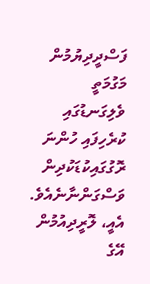ފަސްދީދިޔުމުން މަގުމަތީ ވެލިގަނޑުގައި ކުރެހިފައި ހުންނަ ރޮގުގައިކުޑަކުދިން ވަސްގަންނާނެއެވެ. އެއީ، ލޮރީދިއުމުން އޭގެ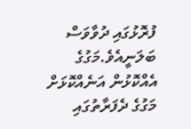ފުރޮޅުގައި ދުވާވަސް ބަލަނީއެވެ.މަގުގެ އެއްކޮޅުން އަނެއްކޮޅަށް މަގުގެ ދެފަރާތުގައި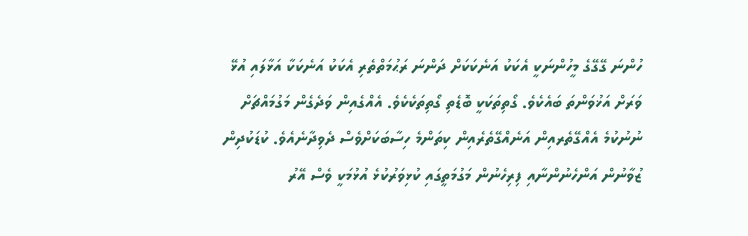ހުންނަ ގޭގޭގެ މީހުންނަކީ އެކަކު އަނެކަކަށް ދަންނަ ރަޙުމަތްތެރި އެކަކު އަނެކަކާ އަޅާލައި އުޅޭ ވަރަށް އަޚުވަންތަ ބައެކެވެ. ގޯތިތަކަކީ ބޮޑެތި ގޯތިތަކެކެވެ. އެއްގެއިން ވަދެގެން މަގުމައްޗަށް ނުނުކުމެ އެއްގޭތެރއިން އަނެއްގޭތެރެއިން ކިތަންމެ ހިސާބަކަށްވެސް ދެވިދާނެއެވެ. ކުޑަކުދިން ޒުވާނުން އަންހެނުންނާއި ފިރިހެނުން މަގުމަތީގައި ކުޅިވަރުކުޅެ އުޅުމަކީ ވެސް އޭރު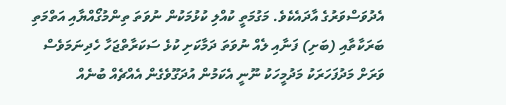އެދުވަސްވަރުގެ އާދައެކެވެ. މަގުމަތީ ކުއްލި ކުޅުމަކުން ނުވަތަ ތިންމުގޯއްޔާއި އަތްމަތި ބަރަކާތާއި (ބަށި) ފަނާއި ލެއް ނުވަތަ ދަމާކަށި ކުޅެ ސަކަރާތްޖަހާ ހެދިނަމަވެސް ވަރަށް މަދުފަހަރަކު މަދުމީހަކު ނޫނީ އެކަމުން އުދަގޫވެގެން އެއްޗެއް ބުނެއް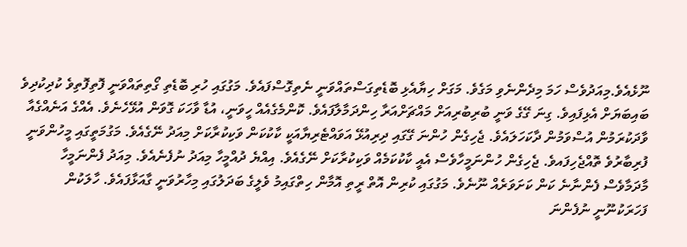ނޫޅެއެވެ.މިއަދުވެސް ހަމަ މިދެންނެވި މަގެވެ. މަގަށް ހިޔާއެޅި ބޮޑެތިގަސްތައްވަނީ ނެތިގޮސްފައެވެ. މަގުގައި ހުރި ބޮޑެތި ގޯތިތައްވަނީ ފޮތިފޮތިވެ ކުދިކުދިވެ ބައިބަޔަށް އެޅިފައިވެ. ގިނަ ގޭގެ ވަނީ ބުރިބުރިއަށް މައްޗަށްއަރާ ހިންދަމާލާފައެވެ. ކޮންމެގެއެއް ހީވަނީ، އުޑާ ވާހަކަ ގޮވަން އުޅޭހެނެވެ. އެއްގެ އަނެއްގެއާ ވާދަކުރަމުން އުސްވަމުން ދާކަހަލައެވެ. ޖެހިގެން ހުންނަ ގޭގައި ދިރިއުޅޭ އަވައްޓެރިޔާއަކީ ކާކުކަން ވަކިކުރާކަށް މިއަދު ނޭގެއެވެ. މަގުމަތީގައި މީހުންވަނީ ފުރިބާރުވެ ތޮއްޖެހިފައވެ. ޖެހިގެން ހުންނަމީހާވެސް އެއީ ކާކުކަމެއް ވަކިކުރާކަށް ނޭގެއެވެ. އިއްޔެ ދުއްމީހާ މިއަދު ނުފެނެއެވެ. މިއަދު ފެންނަމީހާ މާދަމާވެސް ފެންނާނެ ކަން ކަށަވަރެއް ނޫނެވެ. މަގުގައި ކުރިން އޮތް ރީތި އޮމާން ހިތްގައިމު ވެލީގެ ބަދަލުގައި މިހާރުވަނީ ގާއަޅާފައެވެ. ހާލަކުން ފަހަރަކުނޫނީ ނުފެންނަ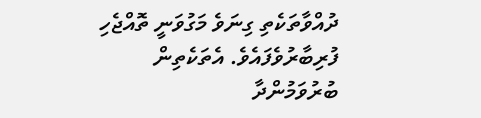ދުއްވާތަކެތި ގިނަވެ މަގުވަނީ ތޮއްޖެހި ފުރިބާރުވެފައެވެ. އެތަކެތިން ބުރުވަމުންދާ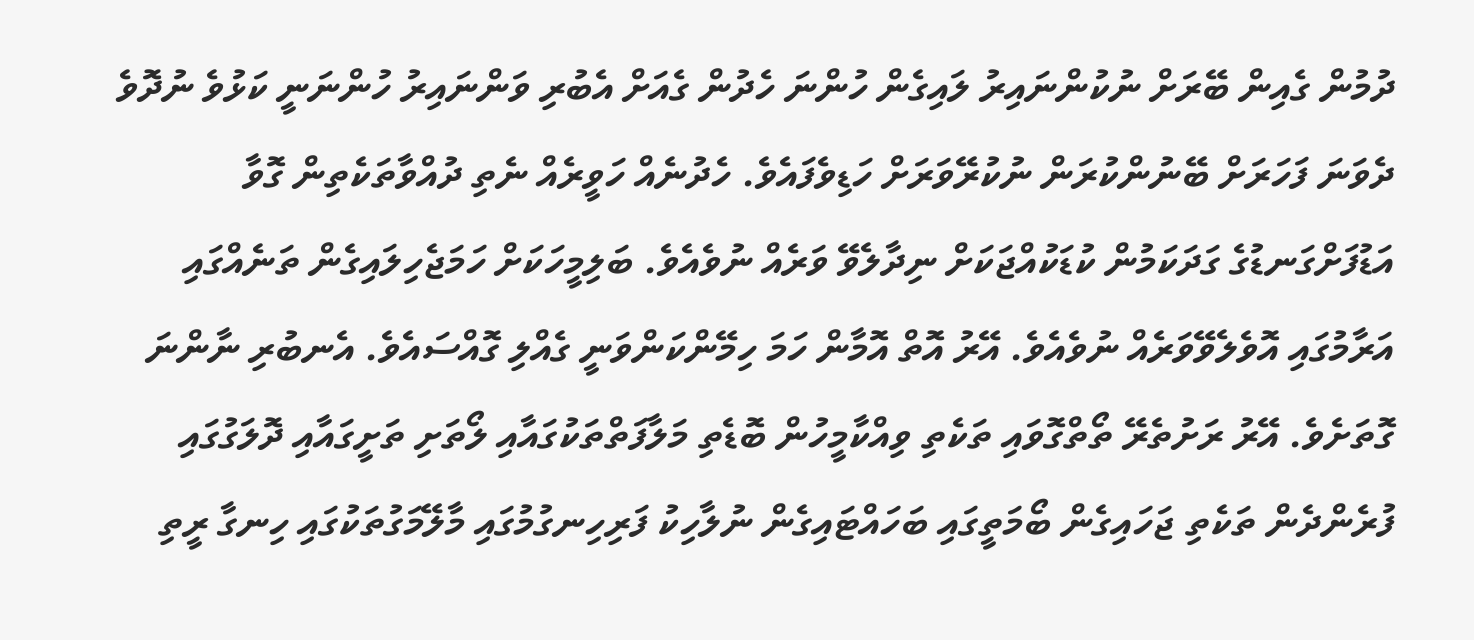ދުމުން ގެއިން ބޭރަށް ނުކުންނައިރު ލައިގެން ހުންނަ ހެދުން ގެއަށް އެބުރި ވަންނައިރު ހުންނަނީ ކަޅުވެ ނުދޮވެ ދެވަނަ ފަހަރަށް ބޭނުންކުރަން ނުކުރޭވަރަށް ހަޑިވެފައެވެ. ހެދުނެއް ހަވީރެއް ނެތި ދުއްވާތަކެތިން ގޮވާ އަޑުފަށްގަނޑުގެ ގަދަކަމުން ކުޑަކުއްޖަކަށް ނިދާލެވޭ ވަރެއް ނުވެއެވެ. ބަލިމީހަކަށް ހަމަޖެހިލައިގެން ތަނެއްގައި އަރާމުގައި އޮވެލެވޭވަރެއް ނުވެއެވެ. އޭރު އޮތް އޮމާން ހަމަ ހިމޭންކަންވަނީ ގެއްލި ގޮއްސައެވެ. އެނބުރި ނާންނަ ގޮތަށެވެ. އޭރު ރަށުތެރޭ ތޯތްގޮވައި ތަކެތި ވިއްކާމީހުން ބޮޑެތި މަލާފަތްތަކުގައާއި ލޯތަށި ތަށީގައާއި ދޮލަގުގައި ފުރެންދެން ތަކެތި ޖަހައިގެން ބޯމަތީގައި ބަހައްޓައިގެން ނުލާހިކު ފަރިހިނގުމުގައި މާލޭމަގުތަކުގައި ހިނގާ ރީތި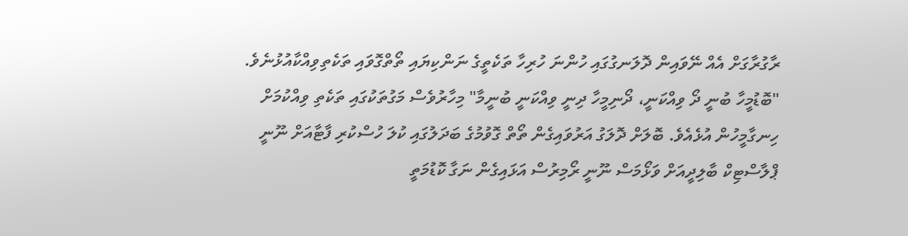ރާގުރާގަށް އެއް ނޭވައިން ދޮލަނގުގައި ހުންނަ ހުރިހާ ތަކެތީގެ ނަންކިޔައި ތޯތްގޮވައި ތަކެތިވިއްކާއުޅުނެވެ. "ބޮޑުމީހާ ބުނީ ދޯ ވިއްކަނީ، ދޯނިމީހާ ދިނީ ވިއްކަނީ ބުނީމާ" މިހާރުވެސް މަގުތަކުގައި ތަކެތި ވިއްކުމަށް ހިނގާމީހުން އުޅެއެވެ. ބޮލަށް ދޮލަގު އަރުވައިގެން ތޯތް ގޮވުމުގެ ބަދަލުގައި ކުލަ ހުސްކުރި ފާޓާއަށް ނޫނީ ޕްލާސްޓިކް ބާލިދީއަށް ވަޅޯމަސް ނޫނީ ރޯމިރުސް އަޅައިގެން ނަގާ ކޮޑުމަތީ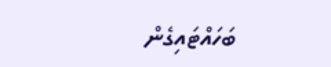ބަހައްޓައިގެން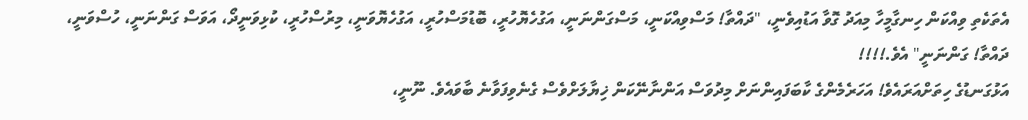އެތަކެތި ވިއްކަން ހިނގާމީހާ މިއަދު ގޮވާ އަޑުއިވެނީ، "ދައްތާ! މަސްވިއްކަނީ، މަސްގަންނަނީ، އަގުހެޔޮހުރީ، ބޮޑުމަސްހުރީ، އަގުހެޔޮވަނީ، މިރުސްހުރީ، ކުޅިވަނީދޯ، އަވަސް ގަންނަނީ، ހުސްވަނީ، ދައްތާ! ގަންނަނީ" އެވެ.!!!!
އަޅުގަނޑުގެ ހިތަށްއަރައެވެ! އަހަރެމެންގެ ކާބަފައިންނަށް މިދުވަސް އަންނާނޭކަން ޚިޔާލަށްވެސް ގެނެވިފަވާނެ ބާވައެވެ. ނޫނީ،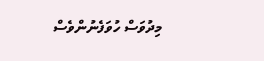މިދުވަސް ހުވަފެނުންވެސް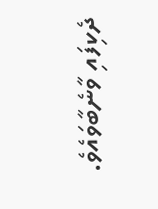ދެކިފައި ވާނެބާވައެވެ.